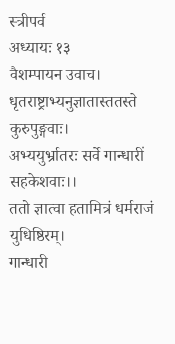स्त्रीपर्व
अध्यायः १३
वैशम्पायन उवाच।
धृतराष्ट्राभ्यनुज्ञातास्ततस्ते कुरुपुङ्गवाः।
अभ्ययुर्भ्रातरः सर्वे गान्धारीं सहकेशवाः।।
ततो ज्ञात्वा हतामित्रं धर्मराजं युधिष्ठिरम्।
गान्धारी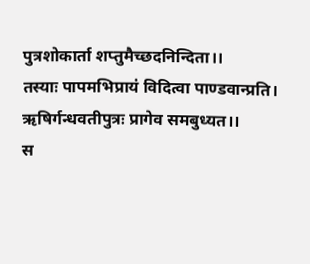पुत्रशोकार्ता शप्तुमैच्छदनिन्दिता।।
तस्याः पापमभिप्रायं विदित्वा पाण्डवान्प्रति।
ऋषिर्गन्धवतीपुत्रः प्रागेव समबुध्यत।।
स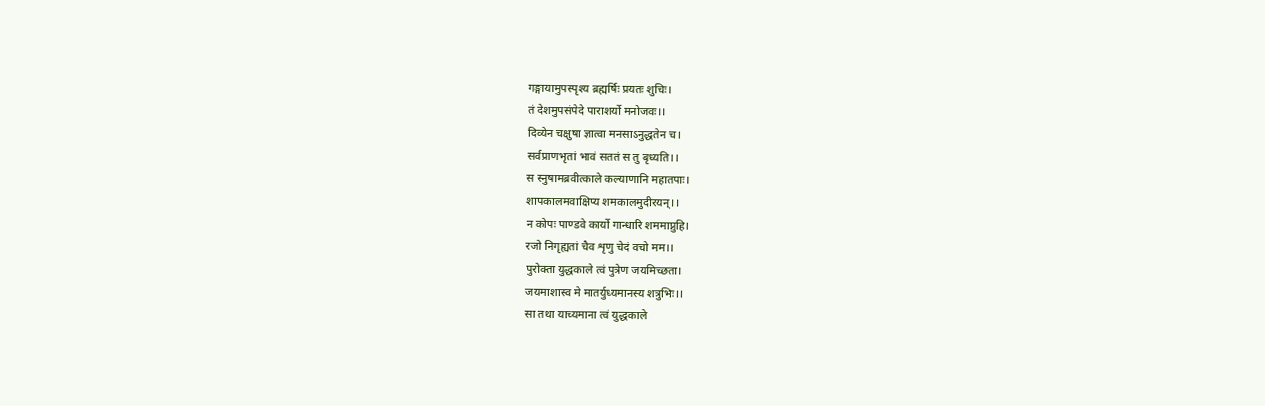गङ्गायामुपस्पृश्य ब्रह्मर्षिः प्रयतः शुचिः।
तं देशमुपसंपेदे पाराशर्यो मनोजवः।।
दिव्येन चक्षुषा ज्ञात्वा मनसाऽनुद्धतेन च।
सर्वप्राणभृतां भावं सततं स तु बृध्यति।।
स स्नुषामब्रवीत्काले कल्याणानि महातपाः।
शापकालमवाक्षिप्य शमकालमुदीरयन्।।
न कोपः पाण्डवे कार्यो गान्धारि शममाप्नुहि।
रजो निगृह्यतां चैव शृणु चेदं वचो मम।।
पुरोक्ता युद्धकाले त्वं पुत्रेण जयमिच्छता।
जयमाशास्व मे मातर्युध्यमानस्य शत्रुभिः।।
सा तथा याच्यमाना त्वं युद्धकाले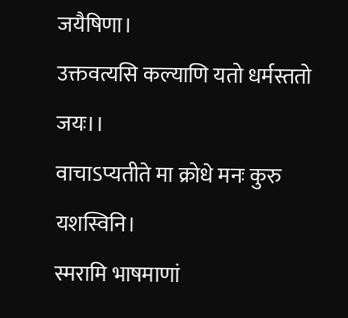जयैषिणा।
उक्तवत्यसि कल्याणि यतो धर्मस्ततो जयः।।
वाचाऽप्यतीते मा क्रोधे मनः कुरु यशस्विनि।
स्मरामि भाषमाणां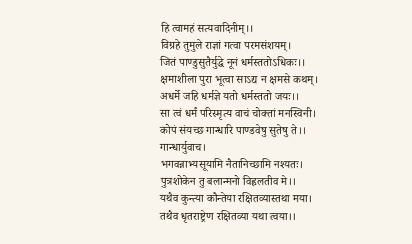हि त्वामहं सत्यवादिनीम्।।
विग्रहे तुमुले राज्ञां गत्वा परमसंशयम्।
जितं पाण्डुसुतैर्युद्धे नूनं धर्मस्ततोऽधिकः।।
क्षमाशीला पुरा भूत्वा साऽद्य न क्षमसे कथम्।
अधर्मे जहि धर्मज्ञे यतो धर्मस्ततो जयः।।
सा त्वं धर्मं परिस्मृत्य वाचं चोक्तां मनस्विनी।
कोपं संयच्छ गान्धारि पाण्डवेषु सुतेषु ते।।
गान्धार्युवाच।
भगवन्नाभ्यसूयामि नैतानिच्छामि नश्यतः।
पुत्रशोकेन तु बलान्मनो विह्वलतीव मे।।
यथैव कुन्त्या कौन्तेया रक्षितव्यास्तथा मया।
तथैव धृतराष्ट्रेण रक्षितव्या यथा त्वया।।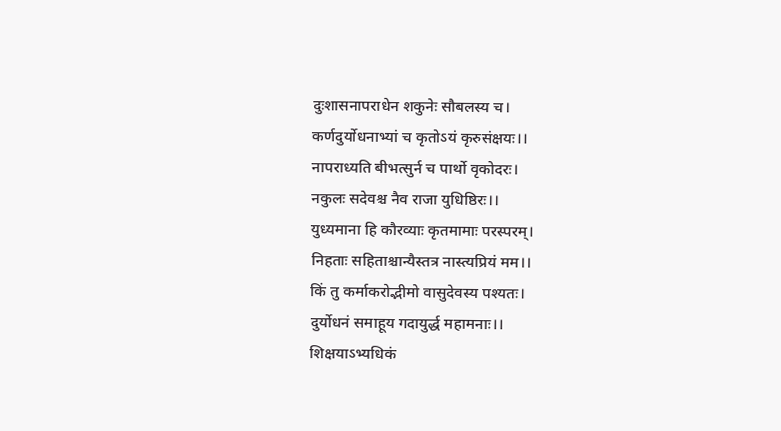दुःशासनापराधेन शकुनेः सौबलस्य च।
कर्णदुर्योधनाभ्यां च कृतोऽयं कृरुसंक्षयः।।
नापराध्यति बीभत्सुर्न च पार्थो वृकोदरः।
नकुलः सदेवश्च नैव राजा युधिष्ठिरः।।
युध्यमाना हि कौरव्याः कृतमामाः परस्परम्।
निहताः सहिताश्चान्यैस्तत्र नास्त्यप्रियं मम।।
किं तु कर्माकरोद्भीमो वासुदेवस्य पश्यतः।
दुर्योधनं समाहूय गदायुर्द्ध महामनाः।।
शिक्षयाऽभ्यधिकं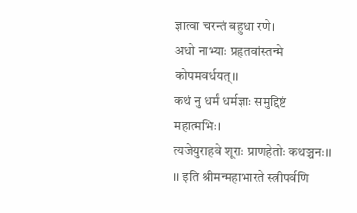ज्ञात्वा चरन्तं बहुधा रणे।
अधो नाभ्याः प्रहृतवांस्तन्मे कोपमवर्धयत्।।
कथं नु धर्मं धर्मज्ञाः समुद्दिष्टं महात्मभिः।
त्यजेयुराहवे शूराः प्राणहेतोः कथञ्चनः।।
।। इति श्रीमन्महाभारते स्त्रीपर्वणि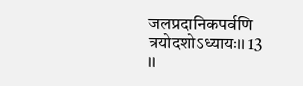जलप्रदानिकपर्वणि त्रयोदशोऽध्यायः।। 13 ।।